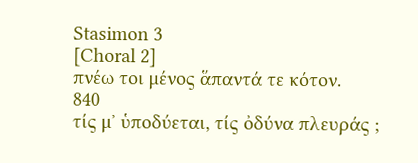Stasimon 3
[Choral 2]
πνέω τοι μένος ἅπαντά τε κότον.
840
τίς μʼ ὑποδύεται, τίς ὀδύνα πλευράς ;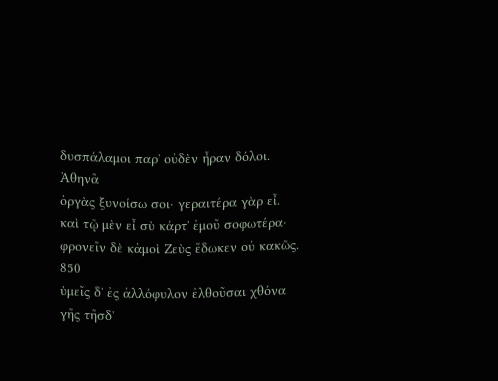δυσπάλαμοι παρʼ οὐδὲν ἦραν δόλοι.
Ἀθηνᾶ
ὀργὰς ξυνοίσω σοι· γεραιτέρα γὰρ εἶ.
καὶ τῷ μὲν εἶ σὺ κάρτʼ ἐμοῦ σοφωτέρα·
φρονεῖν δὲ κἀμοὶ Ζεὺς ἔδωκεν οὐ κακῶς.
850
ὑμεῖς δʼ ἐς ἀλλόφυλον ἐλθοῦσαι χθόνα
γῆς τῆσδʼ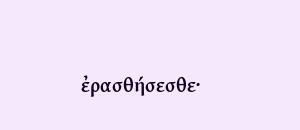ἐρασθήσεσθε·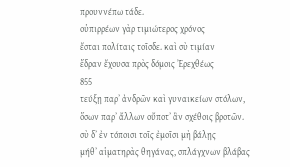προυννέπω τάδε.
οὑπιρρέων γὰρ τιμιώτερος χρόνος
ἔσται πολίταις τοῖσδε. καὶ σὺ τιμίαν
ἕδραν ἔχουσα πρὸς δόμοις Ἐρεχθέως
855
τεύξῃ παρʼ ἀνδρῶν καὶ γυναικείων στόλων,
ὅσων παρʼ ἄλλων οὔποτʼ ἂν σχέθοις βροτῶν.
σὺ δʼ ἐν τόποισι τοῖς ἐμοῖσι μὴ βάλῃς
μήθʼ αἱματηρὰς θηγάνας, σπλάγχνων βλάβας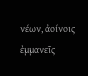νέων, ἀοίνοις ἐμμανεῖς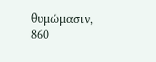θυμώμασιν,
860